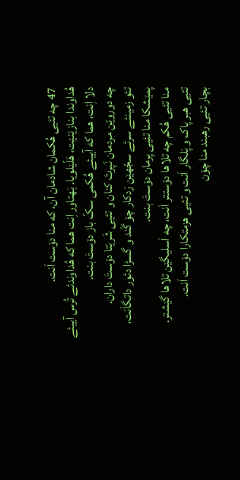47 چه تئیی هُکمان شادمان آن، که منا دۆست اَنت.
هُداوندا بنازێنێت، هَلّێلویا. بَهتاور اِنت هما که هُداوندئے تُرس آییئے دلا اِنت، هما که آییئے هُکمی سکّ باز دۆستَ بنت.
چه دوروێن مردمان نَپرتَ کنان و تئیی شَریَتا دۆستَ داران.
تئو زمینئے سرئے سجّهێن رَدکار چۆ گَند و گسڑا دئور داتگاَنت، پمێشکا منا تئیی پرمان دۆستَ بنت.
منا تئیی هُکم چه تلاها دۆستتر اَنت، چه اَسلیگێن تلاها گێشتر.
تئیی هبر پاک و پَلگار اَنت و تئیی هزمتکارا دۆست اَنت.
بچار تئیی رهبند منا چۆن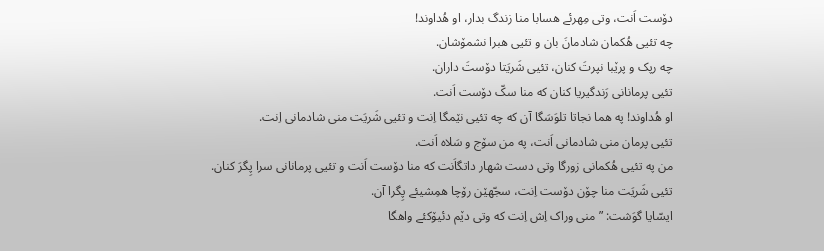دۆست اَنت، وتی مِهرئے هسابا منا زندگ بدار، او هُداوند!
چه تئیی هُکمان شادمانَ بان و تئیی هبرا نشمۆشان.
چه رپک و پرێبا نپرتَ کنان، تئیی شَریَتا دۆستَ داران.
تئیی پرمانانی رَندگیریا کنان که منا سکّ دۆست اَنت.
او هُداوند! په هما نجاتا تلوَسَگا آن که چه تئیی نێمگا اِنت و تئیی شَریَت منی شادمانی اِنت.
تئیی پرمان منی شادمانی اَنت، په من سۆج و سَلاه اَنت.
من په تئیی هُکمانی زورگا وتی دست شهار داتگاَنت که منا دۆست اَنت و تئیی پرمانانی سرا پِگرَ کنان.
تئیی شَریَت منا چۆن دۆست اِنت، سجّهێن رۆچا همِشیئے پِگرا آن.
ایسّایا گوَشت: ”منی وراک اِش اِنت که وتی دێم دئیۆکئے واهگا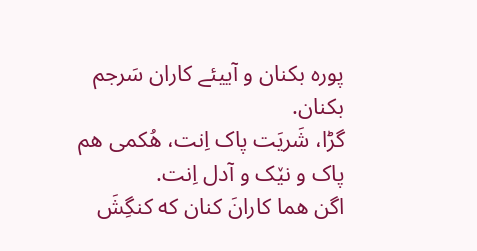پوره بکنان و آییئے کاران سَرجم بکنان.
گڑا، شَریَت پاک اِنت، هُکمی هم پاک و نێک و آدل اِنت.
اگن هما کارانَ کنان که کنگِشَ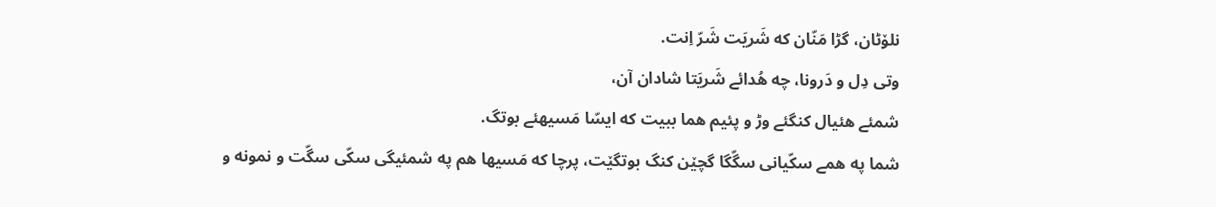نلۆٹان، گڑا مَنّان که شَریَت شَرّ اِنت.
وتی دِل و دَرونا، چه هُدائے شَریَتا شادان آن،
شمئے هئیال کنگئے وڑ و پئیم هما ببیت که ایسّا مَسیهئے بوتگ.
شما په همے سکّیانی سگّگا گچێن کنگ بوتگێت، پرچا که مَسیها هم په شمئیگی سکّی سگّت و نمونه و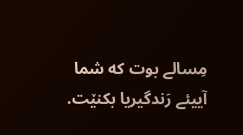مِسالے بوت که شما آییئے رَندگیریا بکنێت.